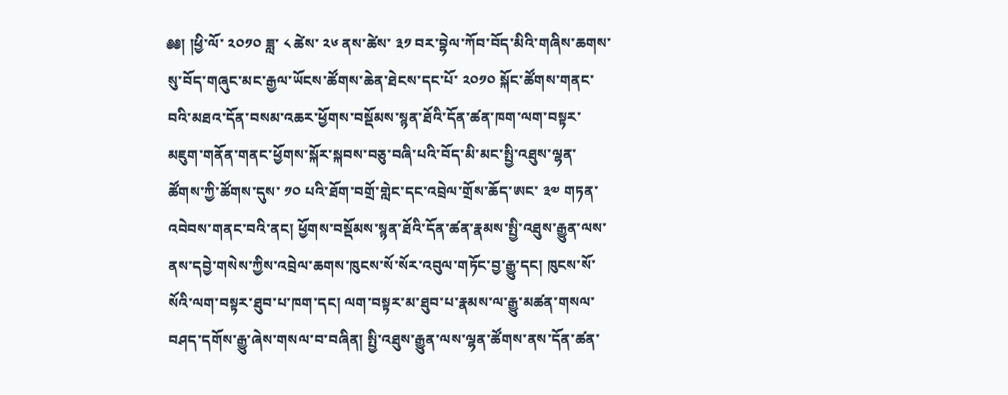༅༅། །ཕྱི་ལོ་ ༢༠༡༠ ཟླ་ ༨ ཚེས་ ༢༦ ནས་ཚེས་ ༣༡ བར་བྷེལ་ཀོབ་བོད་མིའི་གཞིས་ཆགས་སུ་བོད་གཞུང་མང་རྒྱལ་ཡོངས་ཚོགས་ཆེན་ཐེངས་དང་པོ་ ༢༠༡༠ སྐོང་ཚོགས་གནང་བའི་མཐའ་དོན་བསམ་འཆར་ཕྱོགས་བསྡོམས་སྙན་ཐོའི་དོན་ཚན་ཁག་ལག་བསྟར་མཇུག་གནོན་གནང་ཕྱོགས་སྐོར་སྐབས་བཅུ་བཞི་པའི་བོད་མི་མང་སྤྱི་འཐུས་ལྷན་ཚོགས་ཀྱི་ཚོགས་དུས་ ༡༠ པའི་ཐོག་བགྲོ་གླེང་དང་འབྲེལ་གྲོས་ཆོད་ཨང་ ༣༧ གཏན་འབེབས་གནང་བའི་ནང། ཕྱོགས་བསྡོམས་སྙན་ཐོའི་དོན་ཚན་རྣམས་སྤྱི་འཐུས་རྒྱུན་ལས་ནས་དབྱེ་གསེས་ཀྱིས་འབྲེལ་ཆགས་ཁུངས་སོ་སོར་འབུལ་གཏོང་བྱ་རྒྱུ་དང། ཁུངས་སོ་སོའི་ལག་བསྟར་ཐུབ་པ་ཁག་དང། ལག་བསྟར་མ་ཐུབ་པ་རྣམས་ལ་རྒྱུ་མཚན་གསལ་བཤད་དགོས་རྒྱུ་ཞེས་གསལ་བ་བཞིན། སྤྱི་འཐུས་རྒྱུན་ལས་ལྷན་ཚོགས་ནས་དོན་ཚན་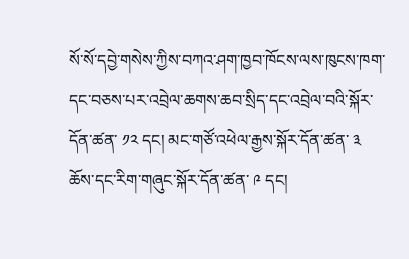སོ་སོ་དབྱེ་གསེས་ཀྱིས་བཀའ་ཤག་ཁྱབ་ཁོངས་ལས་ཁུངས་ཁག་དང་བཅས་པར་འབྲེལ་ཆགས་ཆབ་སྲིད་དང་འབྲེལ་བའི་སྐོར་དོན་ཚན་ ༡༢ དང། མང་གཙོ་འཕེལ་རྒྱས་སྐོར་དོན་ཚན་ ༣ ཆོས་དང་རིག་གཞུང་སྐོར་དོན་ཚན་ ༩ དང།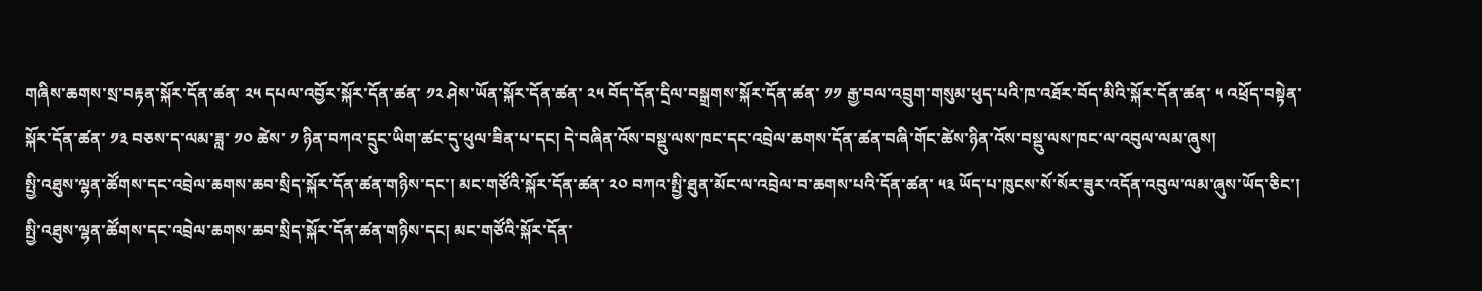གཞིས་ཆགས་སྲ་བརྟན་སྐོར་དོན་ཚན་ ༢༥ དཔལ་འབྱོར་སྐོར་དོན་ཚན་ ༡༢ ཤེས་ཡོན་སྐོར་དོན་ཚན་ ༢༥ བོད་དོན་དྲིལ་བསྒྲགས་སྐོར་དོན་ཚན་ ༡༡ རྒྱ་བལ་འབྲུག་གསུམ་ཕུད་པའི་ཁ་འཐོར་བོད་མིའི་སྐོར་དོན་ཚན་ ༥ འཕྲོད་བསྟེན་སྐོར་དོན་ཚན་ ༡༣ བཅས་ད་ལམ་ཟླ་ ༡༠ ཚེས་ ༡ ཉིན་བཀའ་དྲུང་ཡིག་ཚང་དུ་ཕུལ་ཟིན་པ་དང། དེ་བཞིན་འོས་བསྡུ་ལས་ཁང་དང་འབྲེལ་ཆགས་དོན་ཚན་བཞི་གོང་ཚེས་ཉིན་འོས་བསྡུ་ལས་ཁང་ལ་འབུལ་ལམ་ཞུས།
སྤྱི་འཐུས་ལྷན་ཚོགས་དང་འབྲེལ་ཆགས་ཆབ་སྲིད་སྐོར་དོན་ཚན་གཉིས་དང་། མང་གཙོའི་སྐོར་དོན་ཚན་ ༢༠ བཀའ་སྤྱི་ཐུན་མོང་ལ་འབྲེལ་བ་ཆགས་པའི་དོན་ཚན་ ༥༣ ཡོད་པ་ཁུངས་སོ་སོར་ཟུར་འདོན་འབུལ་ལམ་ཞུས་ཡོད་ཅིང་།
སྤྱི་འཐུས་ལྷན་ཚོགས་དང་འབྲེལ་ཆགས་ཆབ་སྲིད་སྐོར་དོན་ཚན་གཉིས་དང། མང་གཙོའི་སྐོར་དོན་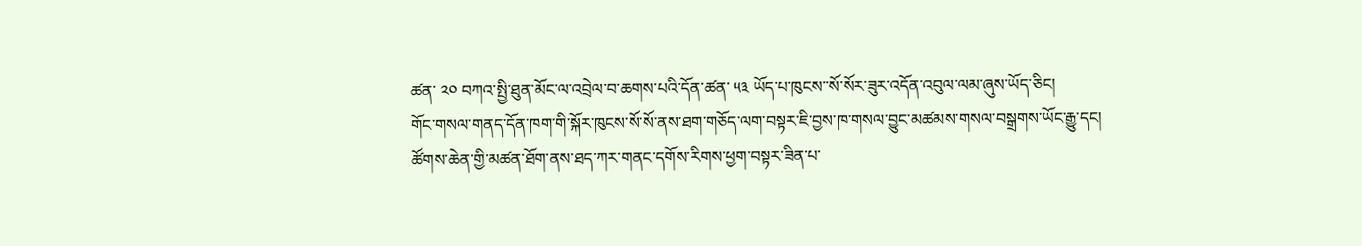ཚན་ ༢༠ བཀའ་སྤྱི་ཐུན་མོང་ལ་འབྲེལ་བ་ཆགས་པའི་དོན་ཚན་ ༥༣ ཡོད་པ་ཁུངས་་སོ་སོར་ཟུར་འདོན་འབུལ་ལམ་ཞུས་ཡོད་ཅིང།
གོང་གསལ་གནད་དོན་ཁག་གི་སྐོར་ཁུངས་སོ་སོ་ནས་ཐག་གཅོད་ལག་བསྟར་ཇི་བྱས་ཁ་གསལ་བྱུང་མཚམས་གསལ་བསྒྲགས་ཡོང་རྒྱུ་དང།
ཚོགས་ཆེན་གྱི་མཚན་ཐོག་ནས་ཐད་ཀར་གནང་དགོས་རིགས་ཕྱག་བསྟར་ཟིན་པ་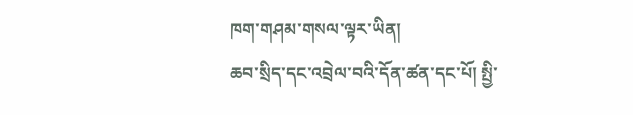ཁག་གཤམ་གསལ་ལྟར་ཡིན།
ཆབ་སྲིད་དང་འབྲེལ་བའི་དོན་ཚན་དང་པོ། སྤྱི་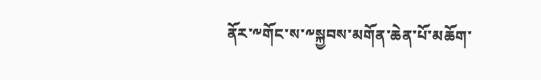ནོར་༸གོང་ས་༸སྐྱབས་མགོན་ཆེན་པོ་མཆོག་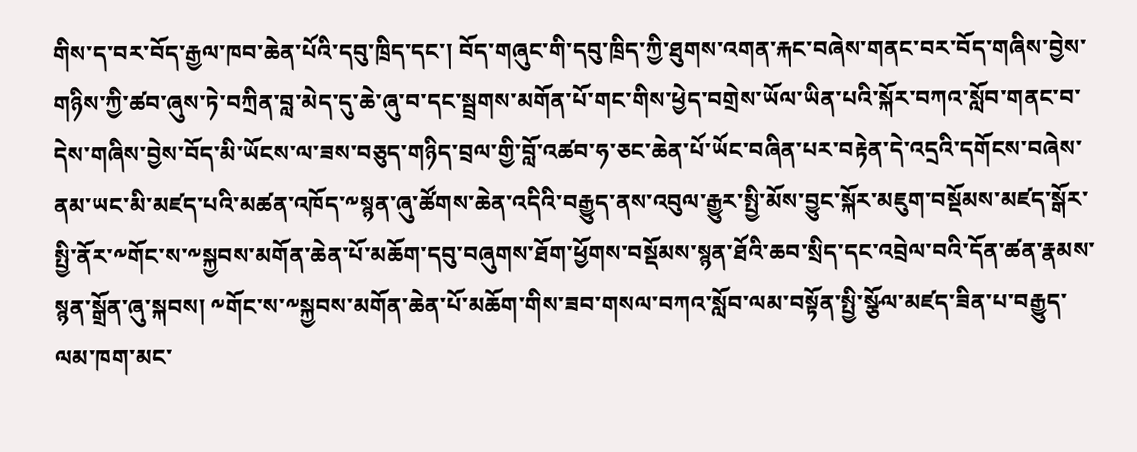གིས་ད་བར་བོད་རྒྱལ་ཁབ་ཆེན་པོའི་དབུ་ཁྲིད་དང་། བོད་གཞུང་གི་དབུ་ཁྲིད་ཀྱི་ཐུགས་འགན་རྐང་བཞེས་གནང་བར་བོད་གཞིས་བྱེས་གཉིས་ཀྱི་ཚབ་ཞུས་ཏེ་བཀྲིན་བླ་མེད་དུ་ཆེ་ཞུ་བ་དང་སྦྲགས་མགོན་པོ་གང་གིས་ཕྱེད་བགྲེས་ཡོལ་ཡིན་པའི་སྐོར་བཀའ་སློབ་གནང་བ་དེས་གཞིས་བྱེས་བོད་མི་ཡོངས་ལ་ཟས་བཅུད་གཉིད་བྲལ་གྱི་བློ་འཚབ་ཧ་ཅང་ཆེན་པོ་ཡོང་བཞིན་པར་བརྟེན་དེ་འདྲའི་དགོངས་བཞེས་ནམ་ཡང་མི་མཛད་པའི་མཚན་འཁོད་༸སྙན་ཞུ་ཚོགས་ཆེན་འདིའི་བརྒྱུད་ནས་འབུལ་རྒྱུར་སྤྱི་མོས་བྱུང་སྐོར་མཇུག་བསྡོམས་མཛད་སྒོར་སྤྱི་ནོར་༸གོང་ས་༸སྐྱབས་མགོན་ཆེན་པོ་མཆོག་དབུ་བཞུགས་ཐོག་ཕྱོགས་བསྡོམས་སྙན་ཐོའི་ཆབ་སྲིད་དང་འབྲེལ་བའི་དོན་ཚན་རྣམས་སྙན་སྒྲོན་ཞུ་སྐབས། ༸གོང་ས་༸སྐྱབས་མགོན་ཆེན་པོ་མཆོག་གིས་ཟབ་གསལ་བཀའ་སློབ་ལམ་བསྟོན་སྤྱི་སྩོལ་མཛད་ཟིན་པ་བརྒྱུད་ལམ་ཁག་མང་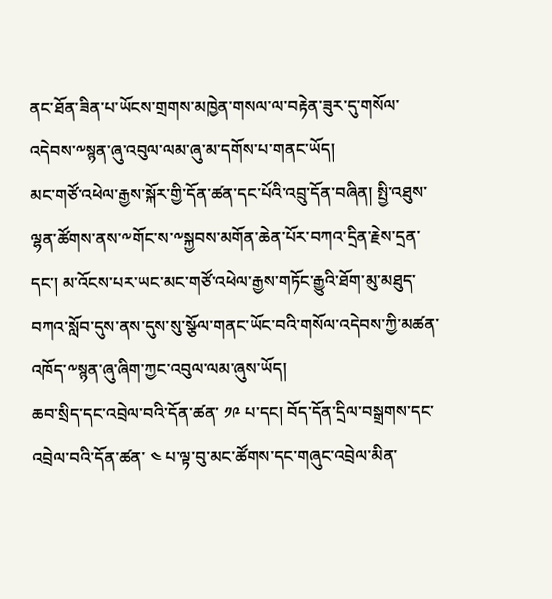ནང་ཐོན་ཟིན་པ་ཡོངས་གྲགས་མཁྱེན་གསལ་ལ་བརྟེན་ཟུར་དུ་གསོལ་འདེབས་༸སྙན་ཞུ་འབུལ་ལམ་ཞུ་མ་དགོས་པ་གནང་ཡོད།
མང་གཙོ་འཕེལ་རྒྱས་སྐོར་གྱི་དོན་ཚན་དང་པོའི་འབྲུ་དོན་བཞིན། སྤྱི་འཐུས་ལྷན་ཚོགས་ནས་༸གོང་ས་༸སྐྱབས་མགོན་ཆེན་པོར་བཀའ་དྲིན་རྗེས་དྲན་དང་། མ་འོངས་པར་ཡང་མང་གཙོ་འཕེལ་རྒྱས་གཏོང་རྒྱུའི་ཐོག་མུ་མཐུད་བཀའ་སློབ་དུས་ནས་དུས་སུ་སྩོལ་གནང་ཡོང་བའི་གསོལ་འདེབས་ཀྱི་མཚན་འཁོད་༸སྙན་ཞུ་ཞིག་ཀྱང་འབུལ་ལམ་ཞུས་ཡོད།
ཆབ་སྲིད་དང་འབྲེལ་བའི་དོན་ཚན་ ༡༩ པ་དང། བོད་དོན་དྲིལ་བསྒྲགས་དང་འབྲེལ་བའི་དོན་ཚན་ ༤ པ་ལྟ་བུ་མང་ཚོགས་དང་གཞུང་འབྲེལ་མིན་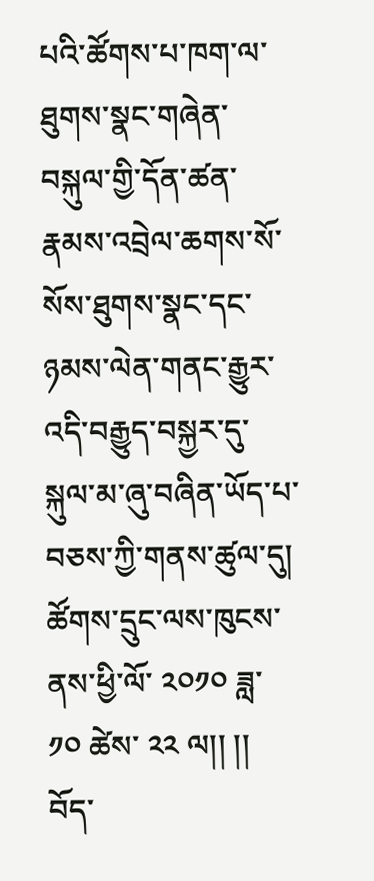པའི་ཚོགས་པ་ཁག་ལ་ཐུགས་སྣང་གཞེན་བསྐུལ་གྱི་དོན་ཚན་རྣམས་འབྲེལ་ཆགས་སོ་སོས་ཐུགས་སྣང་དང་ཉམས་ལེན་གནང་རྒྱུར་འདི་བརྒྱུད་བསྐྱར་དུ་སྐུལ་མ་ཞུ་བཞིན་ཡོད་པ་བཅས་ཀྱི་གནས་ཚུལ་དུ། ཚོགས་དྲུང་ལས་ཁུངས་ནས་ཕྱི་ལོ་ ༢༠༡༠ ཟླ་ ༡༠ ཚེས་ ༢༢ ལ།། །།
བོད་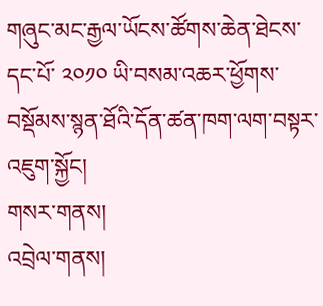གཞུང་མང་རྒྱལ་ཡོངས་ཚོགས་ཆེན་ཐེངས་དང་པོ་ ༢༠༡༠ ཡི་བསམ་འཆར་ཕྱོགས་བསྡོམས་སྙན་ཐོའི་དོན་ཚན་ཁག་ལག་བསྟར་འཇུག་སྐྱོང།
གསར་གནས།
འབྲེལ་གནས།